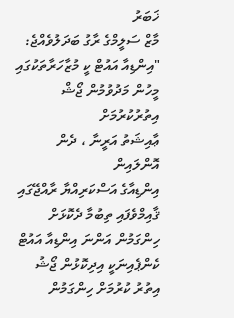ޚަބަރު
މާޒް ސަލީމްގެ ރާގު ބަދަލުވެއްޖެ: "އިންޑިއާ އައުޓް ކީ މުޒާހަރާތަކުގައި މީހުން މަދުވުމުން ޖޯޝް އިތުރުކުރުމަށް
ޢާއިޝަތު އަރީނާ ، ދެން އޮންލައިން
އިންޑިއާގެ އަސްކަރިއްޔާ ރާއްޖޭގައި ޤާއިމްވެފައި ތިބުމާ ދެކޮޅަށް ހިންގަމުން އަންނަ އިންޑިއާ އައުޓް ކެންޕެއިނަކީ އިދިކޮޅުން ޖޯޝު އިތުރު ކުރުމަށް ހިންގަމުން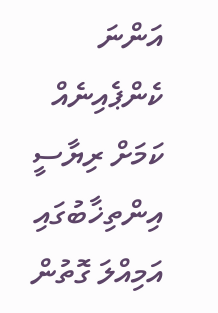އަންނަ ކެންޕެއިނެއް ކަމަށް ރިޔާސީ އިންތިޚާބުގައި އަމިއްލަ ގޮތުން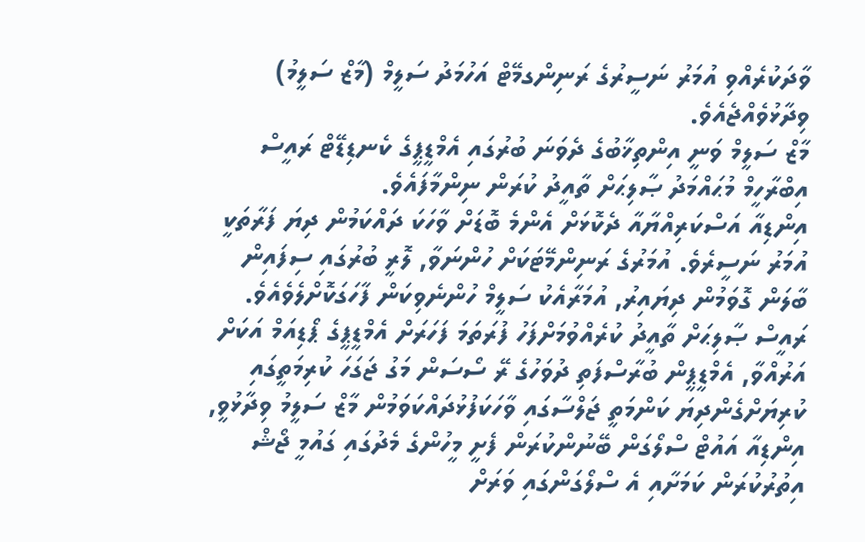ވާދަކުރެއްވި އުމަރު ނަސީރުގެ ރަނިންގމޭޓް އަހުމަދު ސަލީމް (މާޒް ސަލީމު) ވިދާޅުވެއްޖެއެވެ.
މާޒް ސަލީމް ވަނީ އިންތިޚާބުގެ ދެވަނަ ބުރުގައި އެމްޑީޕީގެ ކެނޑިޑޭޓް ރައީސް އިބްރާހީމް މުޙައްމަދު ޞާލިޙަށް ތާއީދު ކުރަން ނިންމާފައެވެ.
އިންޑިއާ އަސްކަރިއްޔާއާ ދެކޮޅަށް އެންމެ ބޮޑަށް ވާހަކަ ދައްކަމުން ދިޔަ ފަރާތަކީ އުމަރު ނަސީރެވެ. އުމަރުގެ ރަނިންމޭޓަކަށް ހުންނަވާ, ލޮރީ ބުރުގައި ސިފައިން ބާލަން ގޮވަމުން ދިޔައިރު, އުމަރާއެކު ސަލީމް ހުންނެވިކަން ފާހަގަކޮށްލެވެއެވެ.
ރައީސް ޞާލިޙަށް ތާއީދު ކުރެއްވުމަށްފަހު ފުރަތަމަ ފަހަރަށް އެމްޑީޕީގެ ޕޯޑިއަމް އަކަށް އަރުއްވާ, އެމްޑީޕީން ބުރާސްފަތި ދުވަހުގެ ރޭ ސޯސަން މަގު ޖަގަހަ ކުރިމަތީގައި ކުރިޔަށްގެންދިޔަ ކަންމަތީ ޖަލްސާގައި ވާހަކަފުޅުދައްކަވަމުން މާޒް ސަލީމު ވިދާޅުވީ, އިންޑިއާ އައުޓް ސްލޯގަން ބޭނުންކުރަން ފެށީ މީހުންގެ މެދުގައި ގައުމީ ޖޯޝް އިތުރުކުރަން ކަމަށާއި އެ ސްލޯގަންގައި ވަރަށް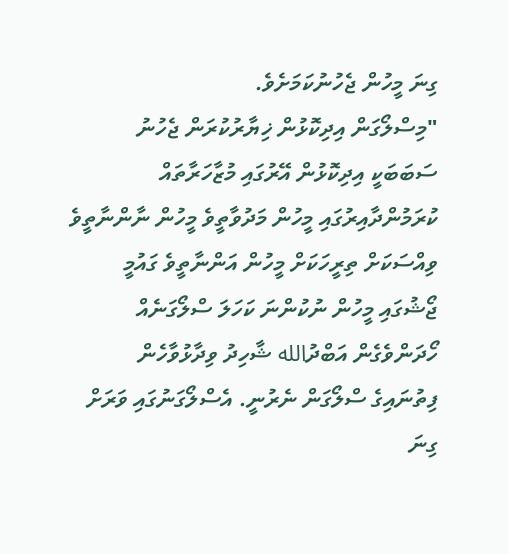ގިނަ މީހުން ޖެހުނުކަމަށެވެ.
"މިސްލޯގަން އިދިކޮޅުން ޚިޔާރުކުރަން ޖެހުނު ސަބަބަކީ އިދިކޮޅުން އޭރުގައި މުޒާހަރާތައް ކުރަމުންދާއިރުގައި މީހުން މަދުވާތީވެ މީހުން ނާންނާތީވެ ވިއްސަކަށް ތިރީހަކަށް މީހުން އަންނާތީވެ ގައުމީ ޖޯޝުގައި މީހުން ނުކުންނަ ކަހަލަ ސްލޯގަނެއް ހޯދަންވެގެން އަބްދުالله ޝާހިދު ވިދާޅުވާހެން ފިތުނައިގެ ސްލޯގަން ނެރުނީ. އެސްލޯގަނުގައި ވަރަށް ގިނަ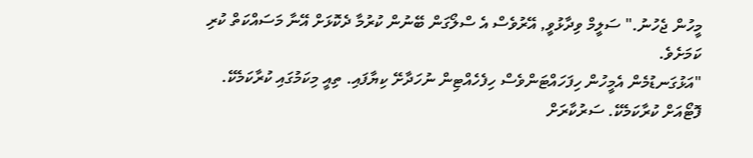މީހުން ޖެހުނު." ސަލީމް ވިދާޅުވީ, އޭރުވެސް އެ ސްލޯގަން ބޭނުން ކުރުމާ ދެކޮޅަށް އޭނާ މަސައްކަތް ކުރި ކަމަށެވެ.
"އަޅުގަނޑުމެން އެމީހުން ހިފަހައްޓަންވެސް ހިފެހެއްޓިން ނުހަދާށޭ ކިޔާފައި. ތިއީ މިކަމުގައި ކުރާކަމެކޭ. ފޮޓޯއަށް ކުރާކަމެކޭ. ސަރުކާރަށް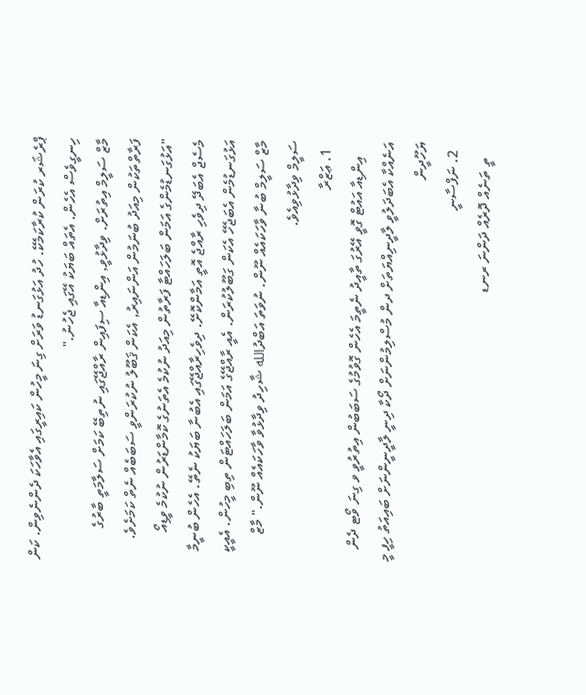ޕްރެޝަރ ކުރަން ކުރާކަމެކޭ. ހުދު އަޅުގަނޑު ވަރަށް ގިނަ މީހުން ކައިރީގައި އެވާހަކަ ދެންނެވިން. ކަން ހިނގީވެސް އެހެން. އެތައް ބަޔަކު އޭގައި ޖެހުނު."
މާޒް ސަލީމް އިތުރަށް. ވިދާޅުވީ, އިންޑިއާ ސިފައިން ރާއްޖޭގައި ނުތިބޭ ކަމަށް ސަލާމަތީ ބާރުގެ ފަރާތްތަކުން މިއަދު ބުނަމުން އަންނައިރު, އެކަން ޤަބޫލު ނުކުރަންވީ ސަބަބެއް ނެތް ކަމަށެވެ.
"އަޅުގަނޑުމެންގެ އަމަން ބަލަހައްޓާ ފަރާތުން މިއަދު ނުކުމެ އެތަނުގެ ކޮމާންޑަރުން ނުކުމެ ވީޑިއޯ މެސެޖް އެބަދޭ ދިވެހި ރާއްޖެ އޮތީ އަމާންކޮށޭ. ދިވެހިރާއްޖޭގައި އެބުނާ ބަޔަކު ނެތޭ. އެހެން ބުނީމާ އަޅުގަނޑުމެން އެބަޖެހޭ އެކަން ގަބޫލުކުރަން. އެއީ ރާއްޖޭގެ އަމަން ބަލަހައްޓަން ތިބި މީހުން. އެއީކީ މާޒް ސަލީމް ބުނާ ވާހަކައެއް ނޫން. ނުވަތަ އަބްދުالله ޝާހިދު ވިދާޅުވާ ވާހަކައެއް ނޫން." މާޒް ސަލީމް ވިދާޅުވިއެވެ.
  1. ޢަޒްރާ
    އިންޑިއާ އައުޓް ގޮވީ އޭރުގަ ތާއީދު ނެތީމަ އެހެން ގޮވުމުގެ ސަބަބުން އިތުރުވީ ވ ގިނަ ވޯޓ ދެން އަނެއްކާ އެބަދަލުވީ ލާދީނިއްޔަތަށް ދން މުސްލިމުންނަށް ދޯކާ ދިނީ ލާދީނީންނަށް ބައިއަތު ހިފީ މީ ޔަހޫދީން
  2. ނަފްސާނީ
    ތީ ތަނެއް ދޮރެއް ދަންނަ ރނޑ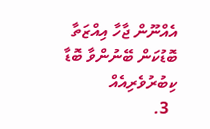އެއްނޫން ޖާހާ އިއްޒަތާ ބޮޑުކަން ބޭނުންވާ ބޮޑާ ކިބުރުވެރިއެއް
  3.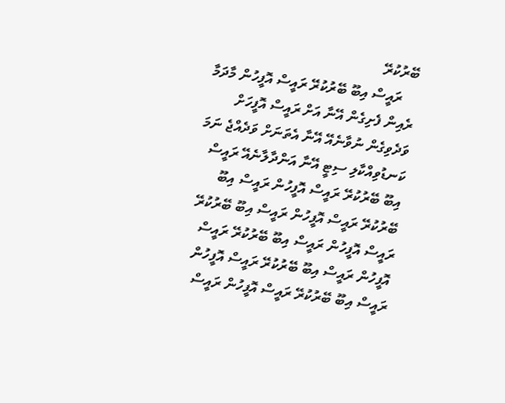ބޭރުކުރޭ
    ރައީސް އިބޫ ބޭރުކުރޭ ރައީސް އޮފީހުން މާދަމާ ރެއިން ފެށިގެން އޭނާ އަށް ރައީސް އޮފީހަށް ވަދެވިގެން ނުވާނެއޭ އޭނާ އެތަނަށް ވަދެއްޖެ ނަމަ ކަނޑުވިއްކާލި ސިޓީ އޭނާ އަންދާލާނެއޭ ރައީސް އިބޫ ބޭރުކުރޭ ރައީސް އޮފީހުން ރައީސް އިބޫ ބޭރުކުރޭ ރައީސް އޮފީހުން ރައީސް އިބޫ ބޭރުކުރޭ ރައީސް އޮފީހުން ރައީސް އިބޫ ބޭރުކުރޭ ރައީސް އޮފީހުން ރައީސް އިބޫ ބޭރުކުރޭ ރައީސް އޮފީހުން ރައީސް އިބޫ ބޭރުކުރޭ ރައީސް އޮފީހުން ރައީސް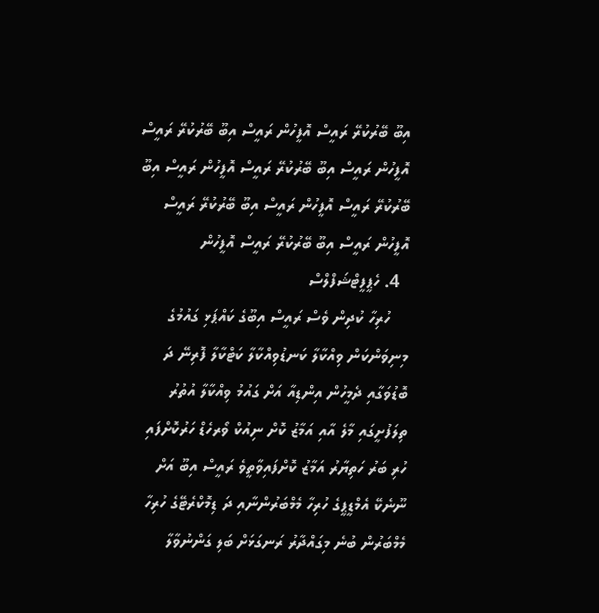އިބޫ ބޭރުކުރޭ ރައީސް އޮފީހުން ރައީސް އިބޫ ބޭރުކުރޭ ރައީސް އޮފީހުން ރައީސް އިބޫ ބޭރުކުރޭ ރައީސް އޮފީހުން ރައީސް އިބޫ ބޭރުކުރޭ ރައީސް އޮފީހުން ރައީސް އިބޫ ބޭރުކުރޭ ރައީސް އޮފީހުން ރައީސް އިބޫ ބޭރުކުރޭ ރައީސް އޮފީހުން
  4. ހެޕީފީޓްޝަފްލްސް
    ހުރިހާ ކުދިން ވެސް ރައީސް އިބޫގެ ކައްޕަޅި ގައުމުގެ މިނިވަންކަން ވިއްކާލާ ކަނޑުވިއްކާލާ ކަޓްކާލާ ފޮރިނޭ ދަ ބޮޑުވަގާއި ދެމީހުން އިންޑިއާ އަށް ގައުމު ވިއްކާލާ އުތުރު ތިލަފުށީގައި މާލެ އާއި އަމާޒު ކޮށް ނިއުކް ވޯރހެޑް ހަރުކޮށްފައި ހުރި ބަރު ހަތިޔާރު އަމާޒު ކޮށްފައިވާތީވެ ރައީސް އިބޫ އަށް ނޫނެކޭ އެމްޑީޕީގެ ހުރިހާ މެމްބަރުންނާއި ދަ ޑިމޮކްރެޓޭގެ ހުރިހާ މެމްބަރުން ބުނެ މިގައްދާރު ރަނގަޅަށް ބަލި ގަންނުވާލާ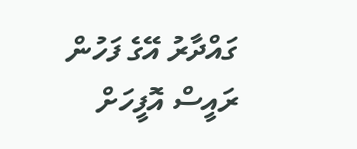ގައްދާރު އޭގެ ފަހުން ރައީސް އޮފީހަށް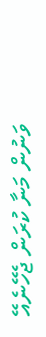ވަނުން މަނާ ކުރަން ޖެހޭނެއޭ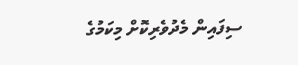ސިފައިން މެދުވެރިކޮށް މިކަމުގެ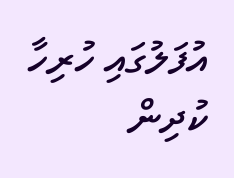އުފަލުގައި ހުރިހާ ކުދިން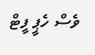ވެސް ހެޕީ ފީޓް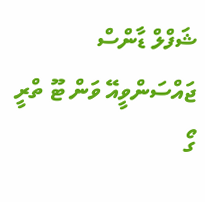ޝަފްލް ޑާންސް ޖައްސަންވީއޭ ވަން ޓޫ ތްރީ ގޯ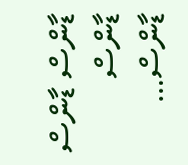ޑާންސް ޑާންސް ޑާންސް ޑާންސް…